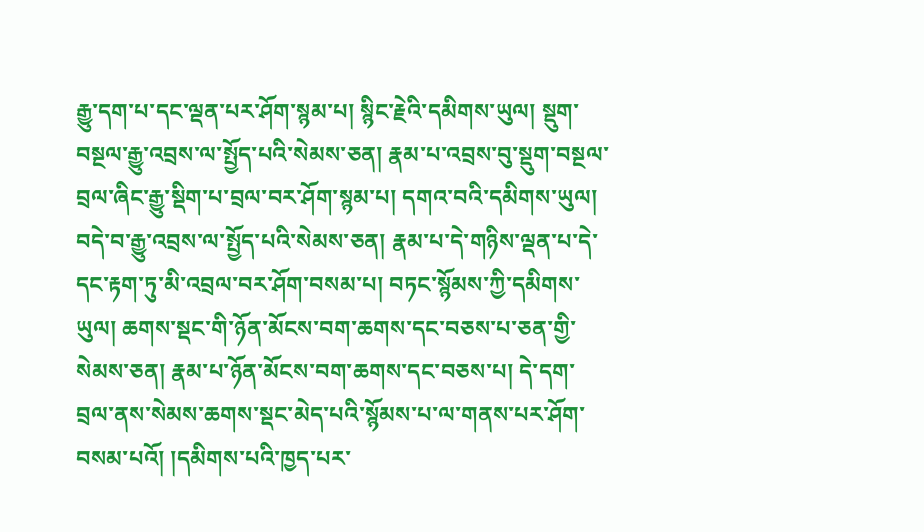རྒྱུ་དག་པ་དང་ལྡན་པར་ཤོག་སྙམ་པ། སྙིང་རྗེའི་དམིགས་ཡུལ། སྡུག་བསྔལ་རྒྱུ་འབྲས་ལ་སྤྱོད་པའི་སེམས་ཅན། རྣམ་པ་འབྲས་བུ་སྡུག་བསྔལ་བྲལ་ཞིང་རྒྱུ་སྡིག་པ་བྲལ་བར་ཤོག་སྙམ་པ། དགའ་བའི་དམིགས་ཡུལ། བདེ་བ་རྒྱུ་འབྲས་ལ་སྤྱོད་པའི་སེམས་ཅན། རྣམ་པ་དེ་གཉིས་ལྡན་པ་དེ་དང་རྟག་ཏུ་མི་འབྲལ་བར་ཤོག་བསམ་པ། བཏང་སྙོམས་ཀྱི་དམིགས་ཡུལ། ཆགས་སྡང་གི་ཉོན་མོངས་བག་ཆགས་དང་བཅས་པ་ཅན་གྱི་སེམས་ཅན། རྣམ་པ་ཉོན་མོངས་བག་ཆགས་དང་བཅས་པ། དེ་དག་བྲལ་ནས་སེམས་ཆགས་སྡང་མེད་པའི་སྙོམས་པ་ལ་གནས་པར་ཤོག་བསམ་པའོ། །དམིགས་པའི་ཁྱད་པར་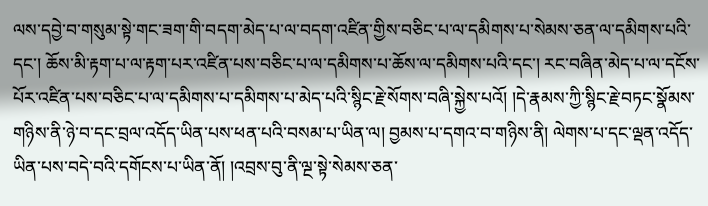ལས་དབྱེ་བ་གསུམ་སྟེ་གང་ཟག་གི་བདག་མེད་པ་ལ་བདག་འཛིན་གྱིས་བཅིང་པ་ལ་དམིགས་པ་སེམས་ཅན་ལ་དམིགས་པའི་དང་། ཆོས་མི་རྟག་པ་ལ་རྟག་པར་འཛིན་པས་བཅིང་པ་ལ་དམིགས་པ་ཆོས་ལ་དམིགས་པའི་དང་། རང་བཞིན་མེད་པ་ལ་དངོས་པོར་འཛིན་པས་བཅིང་པ་ལ་དམིགས་པ་དམིགས་པ་མེད་པའི་སྙིང་རྗེ་སོགས་བཞི་སྐྱེས་པའོ། །དེ་རྣམས་ཀྱི་སྙིང་རྗེ་བཏང་སྣོམས་གཉིས་ནི་ཉེ་བ་དང་བྲལ་འདོད་ཡིན་པས་ཕན་པའི་བསམ་པ་ཡིན་ལ། བྱམས་པ་དགའ་བ་གཉིས་ནི། ལེགས་པ་དང་ལྡན་འདོད་ཡིན་པས་བདེ་བའི་དགོངས་པ་ཡིན་ནོ། །འབྲས་བུ་ནི་ལྔ་སྟེ་སེམས་ཅན་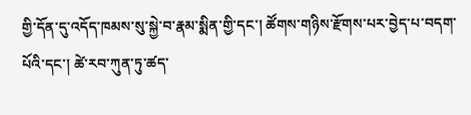གྱི་དོན་དུ་འདོད་ཁམས་སུ་སྐྱེ་བ་རྣམ་སྨིན་གྱི་དང་། ཚོགས་གཉིས་རྫོགས་པར་བྱེད་པ་བདག་པོའི་དང་། ཚེ་རབ་ཀུན་ཏུ་ཚད་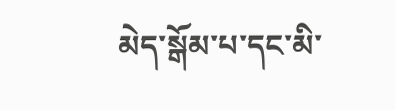མེད་སྒོམ་པ་དང་མི་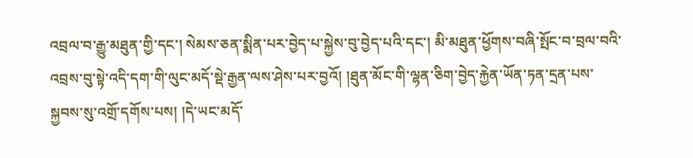འབྲལ་བ་རྒྱུ་མཐུན་གྱི་དང་། སེམས་ཅན་སྨིན་པར་བྱེད་པ་སྐྱེས་བུ་བྱེད་པའི་དང་། མི་མཐུན་ཕྱོགས་བཞི་སྤོང་བ་བྲལ་བའི་འབྲས་བུ་སྟེ་འདི་དག་གི་ལུང་མདོ་སྡེ་རྒྱན་ལས་ཤེས་པར་བྱའོ། །ཐུན་མོང་གི་ལྷན་ཅིག་བྱེད་རྐྱེན་ཡོན་ཏན་དྲན་པས་སྐྱབས་སུ་འགྲོ་དགོས་པས། །དེ་ཡང་མདོ་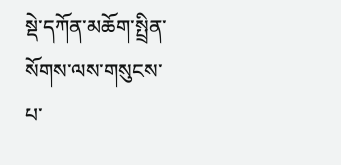སྡེ་དཀོན་མཆོག་སྤྲིན་སོགས་ལས་གསུངས་པ་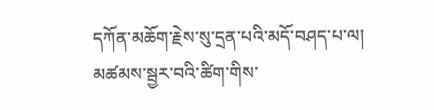དཀོན་མཆོག་རྗེས་སུ་དྲན་པའི་མདོ་བཤད་པ་ལ། མཚམས་སྦྱར་བའི་ཚིག་གིས་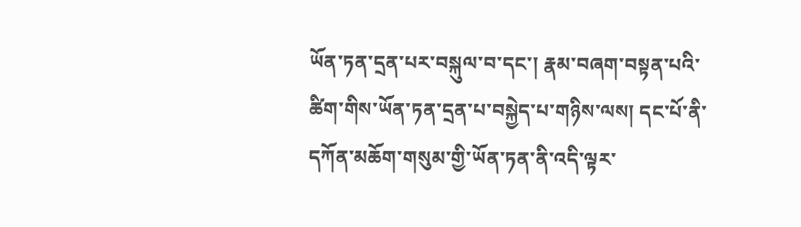ཡོན་ཏན་དྲན་པར་བསྐུལ་བ་དང་། རྣམ་བཞག་བསྟན་པའི་ཚིག་གིས་ཡོན་ཏན་དྲན་པ་བསྐྱེད་པ་གཉིས་ལས། དང་པོ་ནི་དཀོན་མཆོག་གསུམ་གྱི་ཡོན་ཏན་ནི་འདི་ལྟར་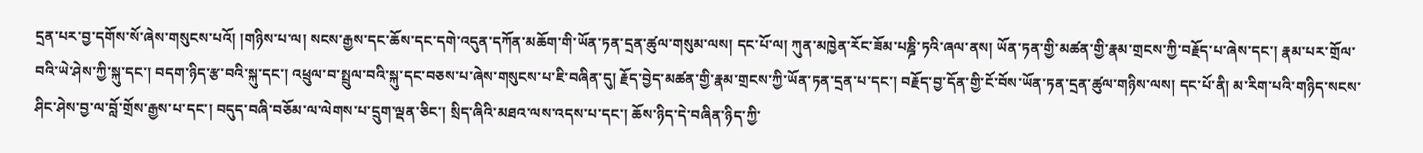དྲན་པར་བྱ་དགོས་སོ་ཞེས་གསུངས་པའོ། །གཉིས་པ་ལ། སངས་རྒྱས་དང་ཆོས་དང་དགེ་འདུན་དཀོན་མཆོག་གི་ཡོན་ཏན་དྲན་ཚུལ་གསུམ་ལས། དང་པོ་ལ། ཀུན་མཁྱེན་རོང་ཟོམ་པཎྜི་ཏའི་ཞལ་ནས། ཡོན་ཏན་གྱི་མཚན་གྱི་རྣམ་གྲངས་ཀྱི་བརྗོད་པ་ཞེས་དང་། རྣམ་པར་གྲོལ་བའི་ཡེ་ཤེས་ཀྱི་སྐུ་དང་། བདག་ཉིད་རྩ་བའི་སྐུ་དང་། འཕྲུལ་བ་སྤྲུལ་བའི་སྐུ་དང་བཅས་པ་ཞེས་གསུངས་པ་ཇི་བཞིན་དུ། རྗོད་བྱེད་མཚན་གྱི་རྣམ་གྲངས་ཀྱི་ཡོན་ཏན་དྲན་པ་དང་། བརྗོད་བྱ་དོན་གྱི་ངོ་བོས་ཡོན་ཏན་དྲན་ཚུལ་གཉིས་ལས། དང་པོ་ནི། མ་རིག་པའི་གཉིད་སངས་ཤིང་ཤེས་བྱ་ལ་བློ་གྲོས་རྒྱས་པ་དང་། བདུད་བཞི་བཅོམ་ལ་ལེགས་པ་དྲུག་ལྡན་ཅིང་། སྲིད་ཞིའི་མཐའ་ལས་འདས་པ་དང་། ཆོས་ཉིད་དེ་བཞིན་ཉིད་ཀྱི་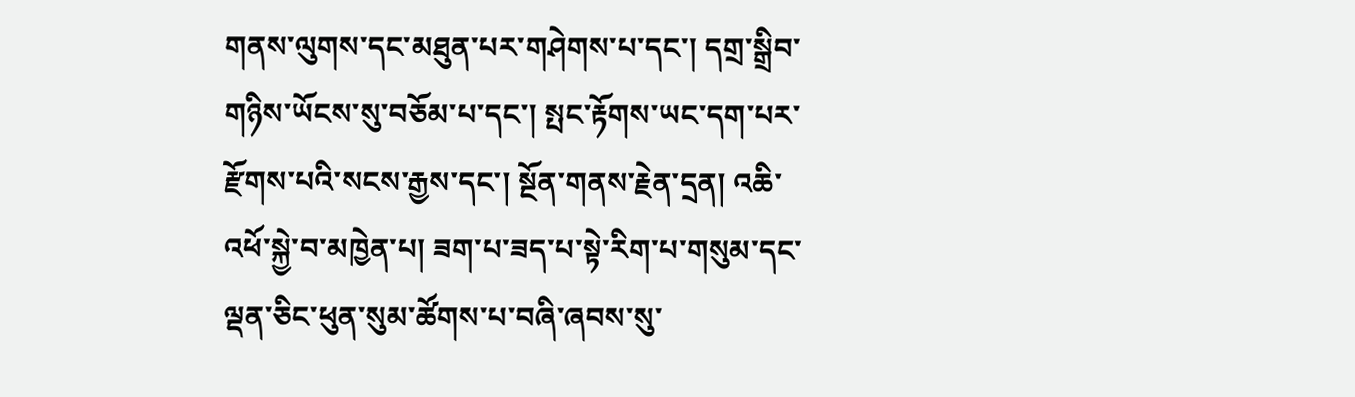གནས་ལུགས་དང་མཐུན་པར་གཤེགས་པ་དང་། དགྲ་སྒྲིབ་གཉིས་ཡོངས་སུ་བཅོམ་པ་དང་། སྤང་རྟོགས་ཡང་དག་པར་རྫོགས་པའི་སངས་རྒྱས་དང་། སྔོན་གནས་རྗེན་དྲན། འཆི་འཕོ་སྐྱེ་བ་མཁྱེན་པ། ཟག་པ་ཟད་པ་སྟེ་རིག་པ་གསུམ་དང་ལྡན་ཅིང་ཕུན་སུམ་ཚོགས་པ་བཞི་ཞབས་སུ་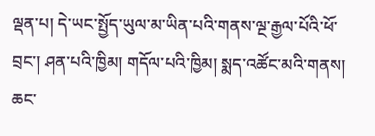ལྡན་པ། དེ་ཡང་སྤྱོད་ཡུལ་མ་ཡིན་པའི་གནས་ལྔ་རྒྱལ་པོའི་ཕོ་བྲང་། ཤན་པའི་ཁྱིམ། གདོལ་པའི་ཁྱིམ། སྨད་འཚོང་མའི་གནས། ཆང་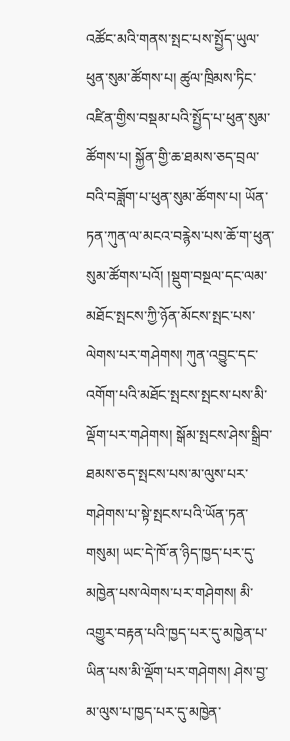འཚོང་མའི་གནས་སྤང་པས་སྤྱོད་ཡུལ་ཕུན་སུམ་ཚོགས་པ། ཚུལ་ཁྲིམས་ཏིང་འཛིན་གྱིས་བསྡམ་པའི་སྤྱོད་པ་ཕུན་སུམ་ཚོགས་པ། སྐྱོན་གྱི་ཆ་ཐམས་ཅད་བྲལ་བའི་བཟློག་པ་ཕུན་སུམ་ཚོགས་པ། ཡོན་ཏན་ཀུན་ལ་མངའ་བརྙེས་པས་ཆོ་ག་ཕུན་སུམ་ཚོགས་པའོ། །སྡུག་བསྔལ་དང་ལམ་མཐོང་སྤངས་ཀྱི་ཉོན་མོངས་སྤང་པས་ལེགས་པར་གཤེགས། ཀུན་འབྱུང་དང་འགོག་པའི་མཐོང་སྤངས་སྤངས་པས་མི་ལྡོག་པར་གཤེགས། སྒོམ་སྤངས་ཤེས་སྒྲིབ་ཐམས་ཅད་སྤངས་པས་མ་ལུས་པར་གཤེགས་པ་སྟེ་སྤངས་པའི་ཡོན་ཏན་གསུམ། ཡང་དེ་ཁོ་ན་ཉིད་ཁྱད་པར་དུ་མཁྱེན་པས་ལེགས་པར་གཤེགས། མི་འགྱུར་བརྟན་པའི་ཁྱད་པར་དུ་མཁྱེན་པ་ཡིན་པས་མི་ལྡོག་པར་གཤེགས། ཤེས་བྱ་མ་ལུས་པ་ཁྱད་པར་དུ་མཁྱེན་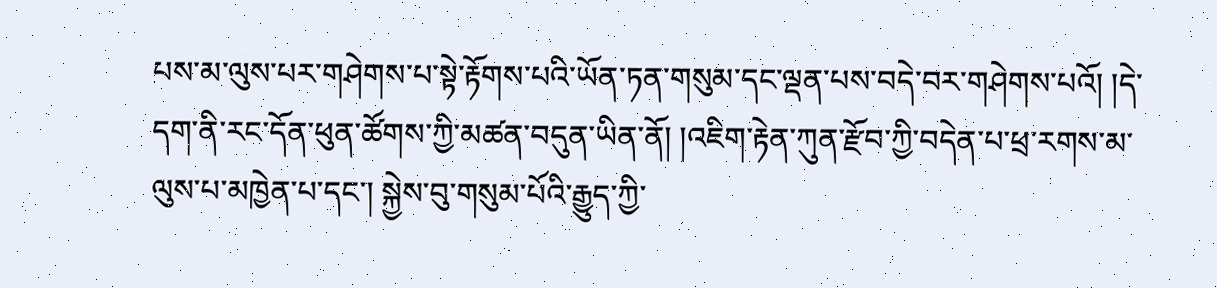པས་མ་ལུས་པར་གཤེགས་པ་སྟེ་རྟོགས་པའི་ཡོན་ཏན་གསུམ་དང་ལྡན་པས་བདེ་བར་གཤེགས་པའོ། །དེ་དག་ནི་རང་དོན་ཕུན་ཚོགས་ཀྱི་མཚན་བདུན་ཡིན་ནོ། །འཇིག་རྟེན་ཀུན་རྫོབ་ཀྱི་བདེན་པ་ཕྲ་རགས་མ་ལུས་པ་མཁྱེན་པ་དང་། སྐྱེས་བུ་གསུམ་པོའི་རྒྱུད་ཀྱི་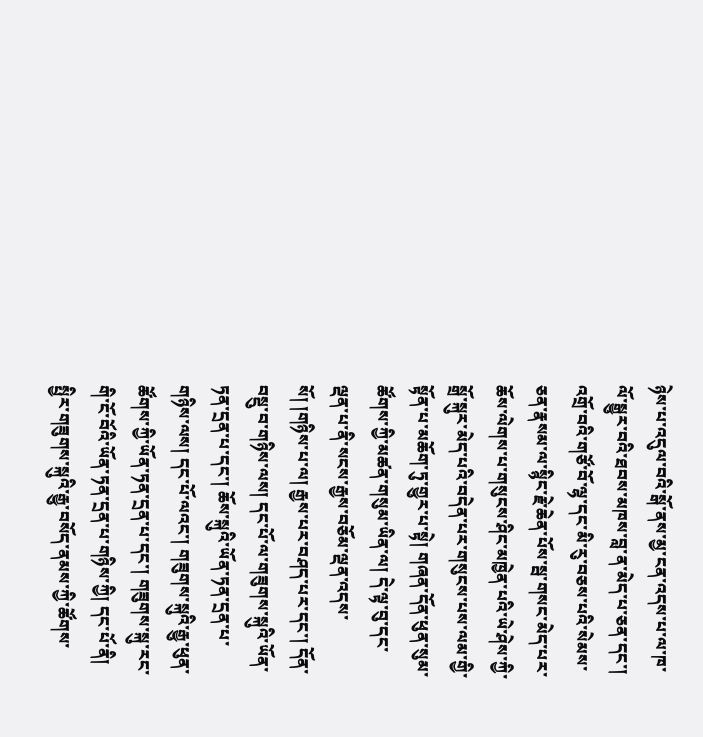ཉེས་པ་འདུལ་བའི་སྒོ་ནས་མྱ་ངན་འདས་པ་ལ་ཁ་ལོ་སྒྱུར་བའི་ཐབས་མཁས་བླ་ན་མེད་པ་ཅན་དང་། འགྲོ་བའི་གཙོ་བོ་ལྷ་དང་མི་རུ་བཅས་པའི་སེམས་ཅན་རྣསམ་ལ་སྙིང་རྗེ་ཆེན་པོས་སྦ་གསང་མེད་པར་ཆོས་ལེགས་པ་གསུངས་ཤིང་མཁྱེན་པའི་ཡེ་ཤེས་ཀྱི་སྒྲོ་སྐུར་མེད་པའི་བདེན་པར་གསུངས་པས་ལམ་གྱི་སྟོན་པ་མཆོག་ཏུ་གྱུར་པ་སྟེ། གཞན་དོན་ཕུན་སུམ་ཚོགས་ཀྱི་མཚན་གསུམ་ཡིན་ལ། དེ་ལྟ་བུ་དང་ལྡན་པ་ནི་སངས་རྒྱས་བཅོམ་ལྡན་འདས་སོ། །གཉིས་པ་ལ། རྒྱས་པར་བཤད་པར་དང་། དོན་བསྡུ་བ་གཉིས་ལས། དང་པོ་ལ་གཟུགས་སྐུའི་ཡོན་ཏན་དྲན་པ་དང་། ཆོས་སྐུའི་ཡོན་ཏན་དྲན་པ་གཉིས་ལས། དང་པོ་ལའང་། གཟུགས་སྐུའི་རྒྱུ་ཕུན་ཚོགས་ཀྱི་ཡོན་ཏན་དྲན་པ་དང་། གཟུགས་སྐུ་རང་གི་ངོ་བོའི་ཡོན་ཏན་དྲན་པ་གཉིས་ཀྱི། དང་པོ་ནི། སྤྱིར་གཟུགས་སྐུའི་རྒྱུ་བསོད་ནམས་ཀྱི་ཚོགས་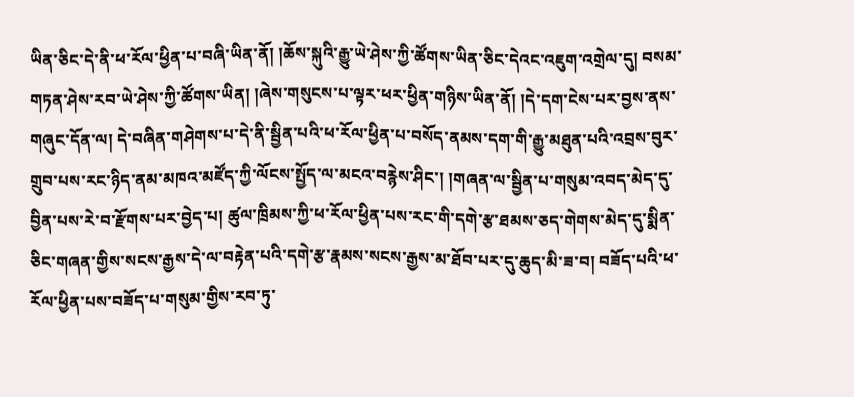ཡིན་ཅིང་དེ་ནི་ཕ་རོལ་ཕྱིན་པ་བཞི་ཡིན་ནོ། །ཆོས་སྐུའི་རྒྱུ་ཡེ་ཤེས་ཀྱི་ཚོགས་ཡིན་ཅིང་དེའང་འཇུག་འགྲེལ་དུ། བསམ་གཏན་ཤེས་རབ་ཡེ་ཤེས་ཀྱི་ཚོགས་ཡིན། །ཞེས་གསུངས་པ་ལྟར་ཕར་ཕྱིན་གཉིས་ཡིན་ནོ། །དེ་དག་ངེས་པར་བྱས་ནས་གཞུང་དོན་ལ། དེ་བཞིན་གཤེགས་པ་དེ་ནི་སྦྱིན་པའི་ཕ་རོལ་ཕྱིན་པ་བསོད་ནམས་དག་གི་རྒྱུ་མཐུན་པའི་འབྲས་བུར་གྲུབ་པས་རང་ཉིད་ནམ་མཁའ་མཛོད་ཀྱི་ལོངས་སྤྱོད་ལ་མངའ་བརྙེས་ཤིང་། །གཞན་ལ་སྦྱིན་པ་གསུམ་འབད་མེད་དུ་བྱིན་པས་རེ་བ་རྫོགས་པར་བྱེད་པ། ཚུལ་ཁྲིམས་ཀྱི་ཕ་རོལ་ཕྱིན་པས་རང་གི་དགེ་རྩ་ཐམས་ཅད་གེགས་མེད་དུ་སྨིན་ཅིང་གཞན་གྱིས་སངས་རྒྱས་དེ་ལ་བརྟེན་པའི་དགེ་རྩ་རྣམས་སངས་རྒྱས་མ་ཐོབ་པར་དུ་ཆུད་མི་ཟ་བ། བཟོད་པའི་ཕ་རོལ་ཕྱིན་པས་བཟོད་པ་གསུམ་གྱིས་རབ་ཏུ་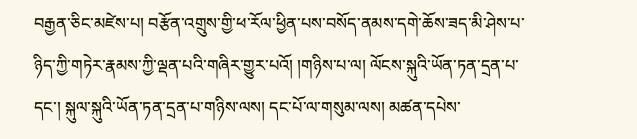བརྒྱན་ཅིང་མཛེས་པ། བརྩོན་འགྲུས་གྱི་ཕ་རོལ་ཕྱིན་པས་བསོད་ནམས་དགེ་ཆོས་ཟད་མི་ཤེས་པ་ཉིད་ཀྱི་གཏེར་རྣམས་ཀྱི་ལྡན་པའི་གཞིར་གྱུར་པའོ། །གཉིས་པ་ལ། ལོངས་སྐུའི་ཡོན་ཏན་དྲན་པ་དང་། སྐུལ་སྐུའི་ཡོན་ཏན་དྲན་པ་གཉིས་ལས། དང་པོ་ལ་གསུམ་ལས། མཚན་དཔེས་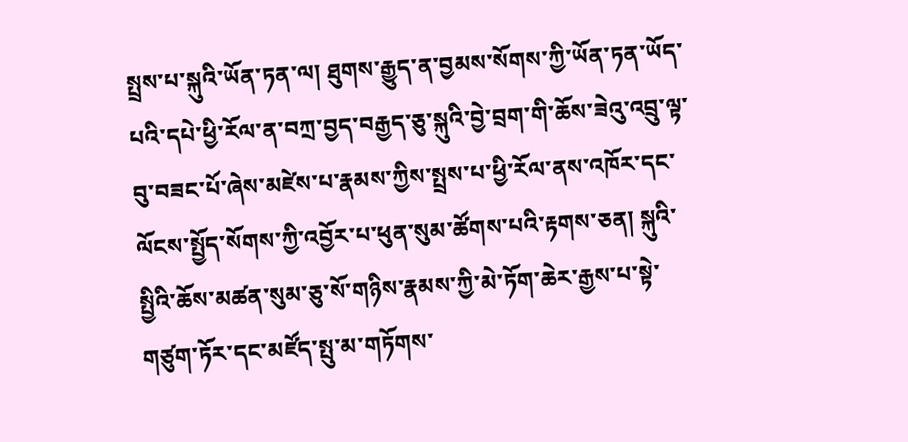སྤྲས་པ་སྐུའི་ཡོན་ཏན་ལ། ཐུགས་རྒྱུད་ན་བྱམས་སོགས་ཀྱི་ཡོན་ཏན་ཡོད་པའི་དཔེ་ཕྱི་རོལ་ན་བཀྲ་བྱད་བརྒྱད་ཅུ་སྐུའི་བྱེ་བྲག་གི་ཆོས་ཟེའུ་འབྲུ་ལྟ་བུ་བཟང་པོ་ཞེས་མཛེས་པ་རྣམས་ཀྱིས་སྤྲས་པ་ཕྱི་རོལ་ནས་འཁོར་དང་ལོངས་སྤྱོད་སོགས་ཀྱི་འབྱོར་པ་ཕུན་སུམ་ཚོགས་པའི་རྟགས་ཅན། སྐུའི་སྤྱིའི་ཆོས་མཚན་སུམ་ཅུ་སོ་གཉིས་རྣམས་ཀྱི་མེ་ཏོག་ཆེར་རྒྱས་པ་སྟེ་གཙུག་ཏོར་དང་མཛོད་སྤུ་མ་གཏོགས་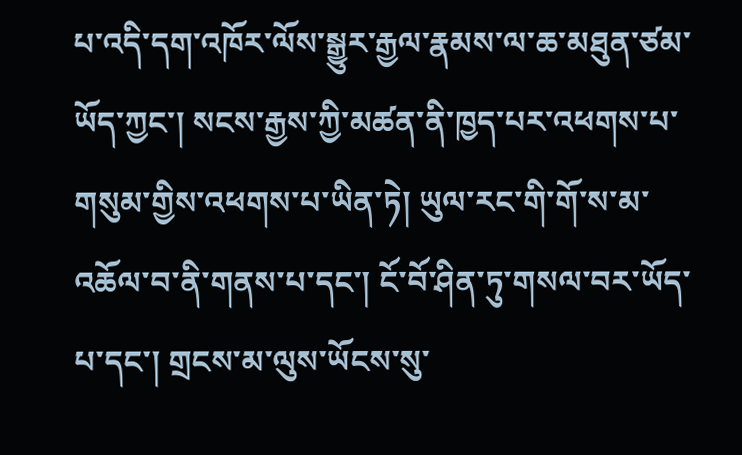པ་འདི་དག་འཁོར་ལོས་སྒྱུར་རྒྱལ་རྣམས་ལ་ཆ་མཐུན་ཙམ་ཡོད་ཀྱང་། སངས་རྒྱས་ཀྱི་མཚན་ནི་ཁྱད་པར་འཕགས་པ་གསུམ་གྱིས་འཕགས་པ་ཡིན་ཏེ། ཡུལ་རང་གི་གོ་ས་མ་འཆོལ་བ་ནི་གནས་པ་དང་། ངོ་བོ་ཤིན་ཏུ་གསལ་བར་ཡོད་པ་དང་། གྲངས་མ་ལུས་ཡོངས་སུ་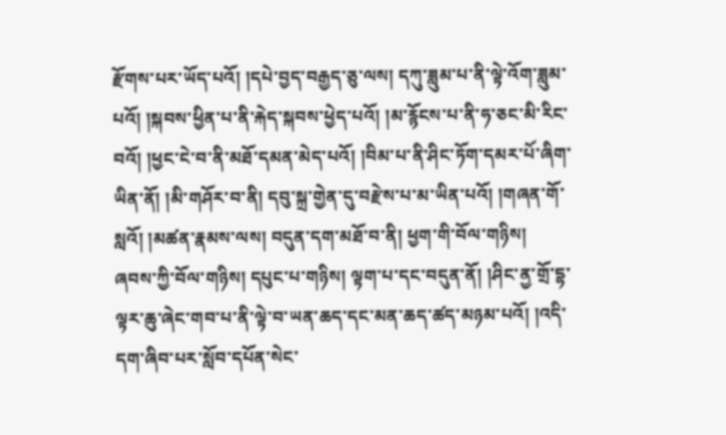རྫོགས་པར་ཡོད་པའོ། །དཔེ་བྱད་བརྒྱད་ཅུ་ལས། དཀུ་ཟླུམ་པ་ནི་ལྟེ་འོག་ཟླུམ་པའོ། །སྐབས་ཕྱིན་པ་ནི་རྐེད་སྐབས་ཕྱེད་པའོ། །མ་རྙོངས་པ་ནི་ཧ་ཅང་མི་རིང་བའོ། །ཕྱང་ངེ་བ་ནི་མཐོ་དམན་མེད་པའོ། །བིམ་པ་ནི་ཤིང་ཏོག་དམར་པོ་ཞིག་ཡིན་ནོ། །མི་གཤོར་བ་ནི། དབུ་སྐྲ་གྱེན་དུ་བརྫེས་པ་མ་ཡིན་པའོ། །གཞན་གོ་སླའོ། །མཚན་རྣམས་ལས། བདུན་དག་མཐོ་བ་ནི། ཕྱག་གི་བོལ་གཉིས། ཞབས་ཀྱི་བོལ་གཉིས། དཔུང་པ་གཉིས། ལྟག་པ་དང་བདུན་ནོ། །ཤིང་ནྱ་གྲོ་དྷ་ལྟར་ཆུ་ཞེང་གབ་པ་ནི་ལྟེ་བ་ཡན་ཆད་དང་མན་ཆད་ཚད་མཉམ་པའོ། །འདི་དག་ཞིབ་པར་སློབ་དཔོན་སེང་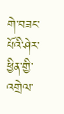གེ་བཟང་པོའི་ཤེར་ཕྱིན་གྱི་འགྲེལ་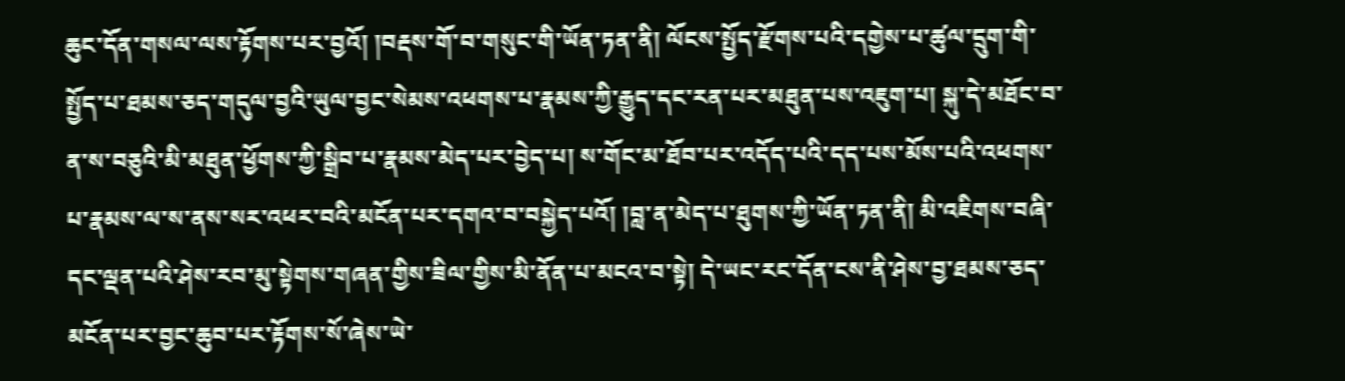ཆུང་དོན་གསལ་ལས་རྟོགས་པར་བྱའོ། །བརྡས་གོ་བ་གསུང་གི་ཡོན་ཏན་ནི། ལོངས་སྤྱོད་རྫོགས་པའི་དགྱེས་པ་ཚུལ་དྲུག་གི་སྤྱོད་པ་ཐམས་ཅད་གདུལ་བྱའི་ཡུལ་བྱང་སེམས་འཕགས་པ་རྣམས་ཀྱི་རྒྱུད་དང་རན་པར་མཐུན་པས་འཇུག་པ། སྐུ་དེ་མཐོང་བ་ན་ས་བཅུའི་མི་མཐུན་ཕྱོགས་ཀྱི་སྒྲིབ་པ་རྣམས་མེད་པར་བྱེད་པ། ས་གོང་མ་ཐོབ་པར་འདོད་པའི་དད་པས་མོས་པའི་འཕགས་པ་རྣམས་ལ་ས་ནས་སར་འཕར་བའི་མངོན་པར་དགའ་བ་བསྐྱེད་པའོ། །བླ་ན་མེད་པ་ཐུགས་ཀྱི་ཡོན་ཏན་ནི། མི་འཇིགས་བཞི་དང་ལྡན་པའི་ཤེས་རབ་མུ་སྟེགས་གཞན་གྱིས་ཟིལ་གྱིས་མི་ནོན་པ་མངའ་བ་སྟེ། དེ་ཡང་རང་དོན་ངས་ནི་ཤེས་བྱ་ཐམས་ཅད་མངོན་པར་བྱང་ཆུབ་པར་རྟོགས་སོ་ཞེས་ཡེ་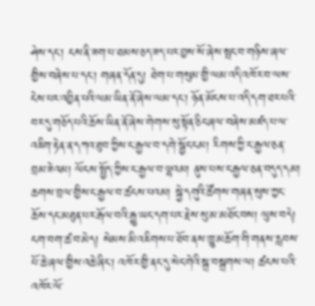ཤེས་དང་། ངས་ནི་ཟག་པ་ཐམས་ཅད་ཟད་པར་བྱས་སོ་ཞེས་སྤང་བ་གཉིས་ཞལ་གྱིས་བཞེས་པ་དང་། གཞན་དོན་དུ། ཐེག་པ་གསུམ་གྱི་ལམ་འདི་འཁོར་བ་ལས་ངེས་པར་འབྱིན་པའི་ལམ་ཡིན་ནོ་ཞེས་ལམ་དང་། ཉོན་མོངས་པ་འདི་དག་ཐར་པའི་བར་དུ་གཅོད་པའི་ཆོས་ཡིན་ནོ་ཞེས་གེགས་སུ་སྟོན་ཅིང་ཞལ་བཞེས་མཛད་པ་ལ་འཇིག་རྟེན་ན་དཀའ་ཐུབ་ཀྱིས་ང་རྒྱལ་བ་དགེ་སྦྱོང་ངམ། རིགས་ཀྱི་ང་རྒྱལ་ཅན་བྲམ་ཟེའམ། ལོངས་སྤྱོད་ཀྱིས་ང་རྒྱལ་བ་ལྷའམ། ནུས་པས་ང་རྒྱལ་ཅན་བདུད་དམ། ཆགས་བྲལ་གྱིས་ང་རྒྱལ་བ་ཚངས་པའམ། སྐྱེ་དགུའི་ཚོགས་གཞན་སུས་ཀྱང་ཆོས་དང་མཐུན་པར་རྒོལ་བའི་རྒྱུ་ཡང་དག་པར་རྗེས་སུ་མ་མཐོང་བས། ལུས་བདེ། ངག་བག་ཚ་བ་མེད། སེམས་མི་འཇིགས་པ་ཐོབ་ནས་ཁྱུ་མཆོག་གི་གནས་རླབས་པོ་ཆེ་ཞལ་གྱིས་འཆེ་ཞིང་། འཁོར་གྱི་ནང་དུ་སེང་གེའི་སྒྲ་བསྒྲགས་ལ། ཚངས་པའི་འཁོར་ལོ་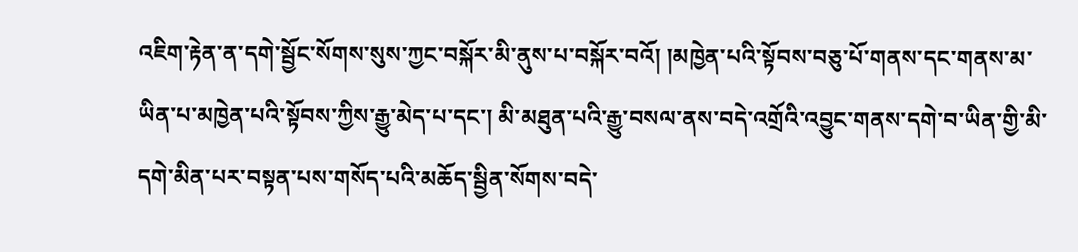འཇིག་རྟེན་ན་དགེ་སྦྱོང་སོགས་སུས་ཀྱང་བསྐོར་མི་ནུས་པ་བསྐོར་བའོ། །མཁྱེན་པའི་སྟོབས་བཅུ་པོ་གནས་དང་གནས་མ་ཡིན་པ་མཁྱེན་པའི་སྟོབས་ཀྱིས་རྒྱུ་མེད་པ་དང་། མི་མཐུན་པའི་རྒྱུ་བསལ་ནས་བདེ་འགྲོའི་འབྱུང་གནས་དགེ་བ་ཡིན་གྱི་མི་དགེ་མིན་པར་བསྟན་པས་གསོད་པའི་མཆོད་སྦྱིན་སོགས་བདེ་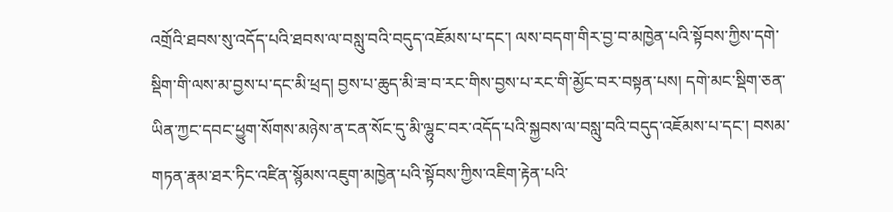འགྲོའི་ཐབས་སུ་འདོད་པའི་ཐབས་ལ་བསླུ་བའི་བདུད་འཇོམས་པ་དང་། ལས་བདག་གིར་བྱ་བ་མཁྱེན་པའི་སྟོབས་ཀྱིས་དགེ་སྡིག་གི་ལས་མ་བྱས་པ་དང་མི་ཕྲད། བྱས་པ་ཆུད་མི་ཟ་བ་རང་གིས་བྱས་པ་རང་གི་མྱོང་བར་བསྟན་པས། དགེ་མང་སྡིག་ཅན་ཡིན་ཀྱང་དབང་ཕྱུག་སོགས་མཉེས་ན་ངན་སོང་དུ་མི་ལྷུང་བར་འདོད་པའི་སྐྱབས་ལ་བསླུ་བའི་བདུད་འཇོམས་པ་དང་། བསམ་གཏན་རྣམ་ཐར་ཏིང་འཛིན་སྙོམས་འཇུག་མཁྱེན་པའི་སྟོབས་ཀྱིས་འཇིག་རྟེན་པའི་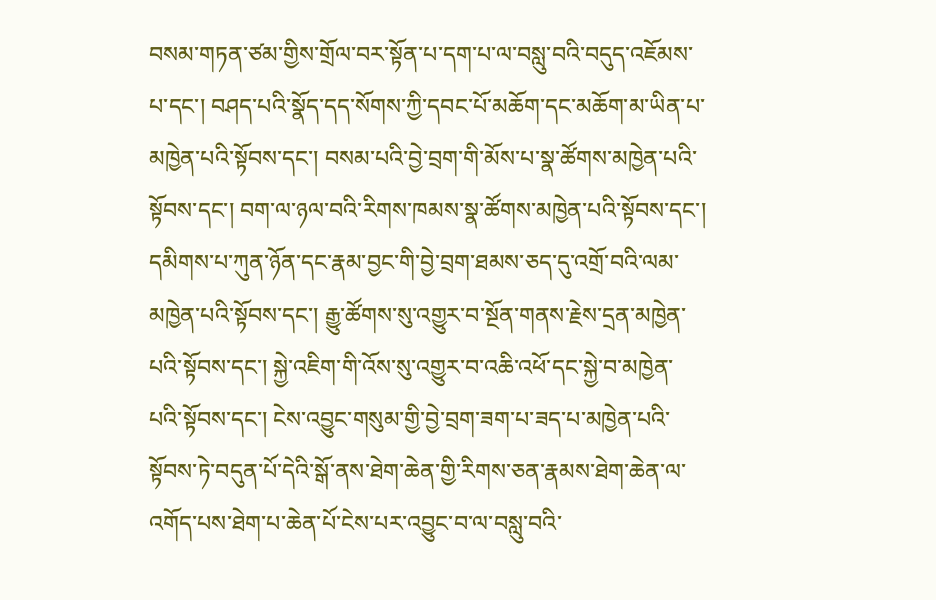བསམ་གཏན་ཙམ་གྱིས་གྲོལ་བར་སྟོན་པ་དག་པ་ལ་བསླུ་བའི་བདུད་འཇོམས་པ་དང་། བཤད་པའི་སྣོད་དད་སོགས་ཀྱི་དབང་པོ་མཆོག་དང་མཆོག་མ་ཡིན་པ་མཁྱེན་པའི་སྟོབས་དང་། བསམ་པའི་བྱེ་བྲག་གི་མོས་པ་སྣ་ཚོགས་མཁྱེན་པའི་སྟོབས་དང་། བག་ལ་ཉལ་བའི་རིགས་ཁམས་སྣ་ཚོགས་མཁྱེན་པའི་སྟོབས་དང་། དམིགས་པ་ཀུན་ཉོན་དང་རྣམ་བྱང་གི་བྱེ་བྲག་ཐམས་ཅད་དུ་འགྲོ་བའི་ལམ་མཁྱེན་པའི་སྟོབས་དང་། རྒྱུ་ཚོགས་སུ་འགྱུར་བ་སྔོན་གནས་རྗེས་དྲན་མཁྱེན་པའི་སྟོབས་དང་། སྐྱེ་འཇིག་གི་འོས་སུ་འགྱུར་བ་འཆི་འཕོ་དང་སྐྱེ་བ་མཁྱེན་པའི་སྟོབས་དང་། ངེས་འབྱུང་གསུམ་གྱི་བྱེ་བྲག་ཟག་པ་ཟད་པ་མཁྱེན་པའི་སྟོབས་ཏེ་བདུན་པོ་དེའི་སྒོ་ནས་ཐེག་ཆེན་གྱི་རིགས་ཅན་རྣམས་ཐེག་ཆེན་ལ་འགོད་པས་ཐེག་པ་ཆེན་པོ་ངེས་པར་འབྱུང་བ་ལ་བསླུ་བའི་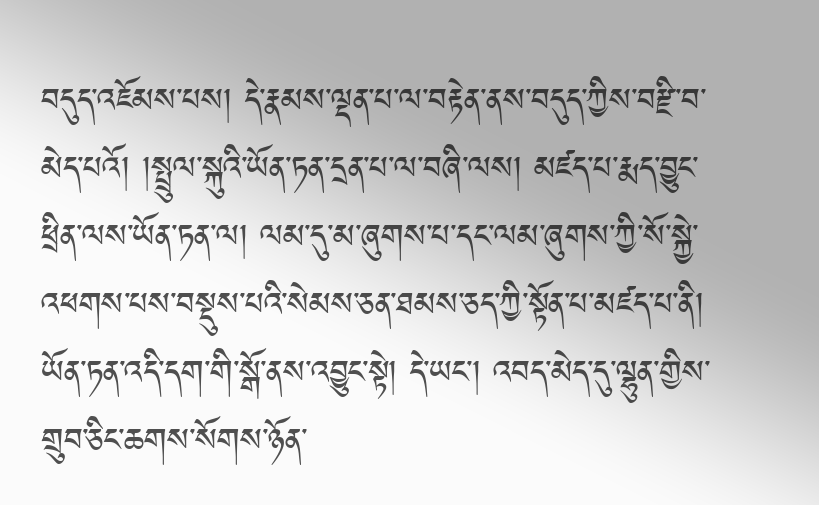བདུད་འཇོམས་པས། དེ་རྣམས་ལྡན་པ་ལ་བརྟེན་ནས་བདུད་ཀྱིས་བརྫི་བ་མེད་པའོ། །སྤྲུལ་སྐུའི་ཡོན་ཏན་དྲན་པ་ལ་བཞི་ལས། མཛད་པ་རྨད་བྱུང་ཕྲིན་ལས་ཡོན་ཏན་ལ། ལམ་དུ་མ་ཞུགས་པ་དང་ལམ་ཞུགས་ཀྱི་སོ་སྐྱེ་འཕགས་པས་བསྡུས་པའི་སེམས་ཅན་ཐམས་ཅད་ཀྱི་སྟོན་པ་མཛད་པ་ནི། ཡོན་ཏན་འདི་དག་གི་སྒོ་ནས་འབྱུང་སྟེ། དེ་ཡང་། འབད་མེད་དུ་ལྷུན་གྱིས་གྲུབ་ཅིང་ཆགས་སོགས་ཉོན་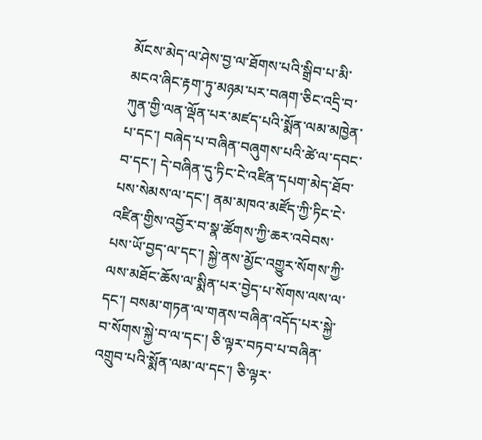མོངས་མེད་ལ་ཤེས་བྱ་ལ་ཐོགས་པའི་སྒྲིབ་པ་མི་མངའ་ཞིང་རྟག་ཏུ་མཉམ་པར་བཞག་ཅིང་འདྲི་བ་ཀུན་གྱི་ལན་ལྡོན་པར་མཛད་པའི་སྨོན་ལམ་མཁྱེན་པ་དང་། བཞེད་པ་བཞིན་བཞུགས་པའི་ཚེ་ལ་དབང་བ་དང་། དེ་བཞིན་དུ་ཏིང་ངེ་འཛིན་དཔག་མེད་ཐོབ་པས་སེམས་ལ་དང་། ནམ་མཁའ་མཛོད་ཀྱི་ཏིང་ངེ་འཛིན་གྱིས་འབྱོར་བ་སྣ་ཚོགས་ཀྱི་ཆར་འབེབས་པས་ཡོ་བྱད་ལ་དང་། སྐྱེ་ནས་མྱོང་འགྱུར་སོགས་ཀྱི་ལས་མཐོང་ཆོས་ལ་སྨིན་པར་བྱེད་པ་སོགས་ལས་ལ་དང་། བསམ་གཏན་ལ་གནས་བཞིན་འདོད་པར་སྐྱེ་བ་སོགས་སྐྱེ་བ་ལ་དང་། ཅི་ལྟར་བཏབ་པ་བཞིན་འགྲུབ་པའི་སྨོན་ལམ་ལ་དང་། ཅི་ལྟར་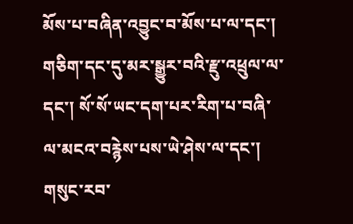མོས་པ་བཞིན་འབྱུང་བ་མོས་པ་ལ་དང་། གཅིག་དང་དུ་མར་སྒྱུར་བའི་རྫུ་འཕྲུལ་ལ་དང་། སོ་སོ་ཡང་དག་པར་རིག་པ་བཞི་ལ་མངའ་བརྙེས་པས་ཡེ་ཤེས་ལ་དང་། གསུང་རབ་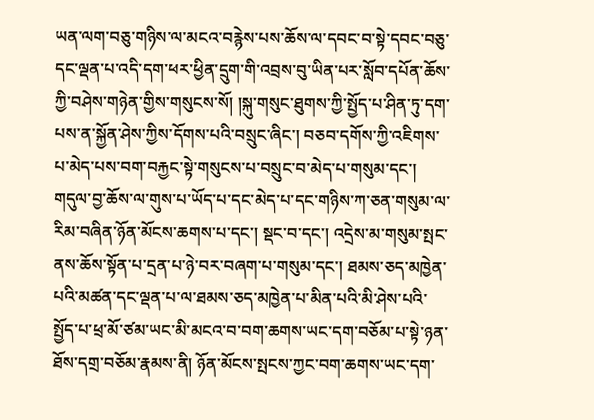ཡན་ལག་བཅུ་གཉིས་ལ་མངའ་བརྙེས་པས་ཆོས་ལ་དབང་བ་སྟེ་དབང་བཅུ་དང་ལྡན་པ་འདི་དག་ཕར་ཕྱིན་དྲུག་གི་འབྲས་བུ་ཡིན་པར་སློབ་དཔོན་ཆོས་ཀྱི་བཤེས་གཉེན་གྱིས་གསུངས་སོ། །སྐུ་གསུང་ཐུགས་ཀྱི་སྤྱོད་པ་ཤིན་ཏུ་དག་པས་ན་སྐྱོན་ཤེས་ཀྱིས་དོགས་པའི་བསྲུང་ཞིང་། བཅབ་དགོས་ཀྱི་འཇིགས་པ་མེད་པས་བག་བརྐྱང་སྟེ་གསུངས་པ་བསྲུང་བ་མེད་པ་གསུམ་དང་། གདུལ་བྱ་ཆོས་ལ་གུས་པ་ཡོད་པ་དང་མེད་པ་དང་གཉིས་ཀ་ཅན་གསུམ་ལ་རིམ་བཞིན་ཉོན་མོངས་ཆགས་པ་དང་། སྡང་བ་དང་། འདྲེས་མ་གསུམ་སྤང་ནས་ཆོས་སྟོན་པ་དྲན་པ་ཉེ་བར་བཞག་པ་གསུམ་དང་། ཐམས་ཅད་མཁྱེན་པའི་མཚན་དང་ལྡན་པ་ལ་ཐམས་ཅད་མཁྱེན་པ་མིན་པའི་མི་ཤེས་པའི་སྤྱོད་པ་ཕྲ་མོ་ཙམ་ཡང་མི་མངའ་བ་བག་ཆགས་ཡང་དག་བཅོམ་པ་སྟེ་ཉན་ཐོས་དགྲ་བཅོམ་རྣམས་ནི། ཉོན་མོངས་སྤངས་ཀྱང་བག་ཆགས་ཡང་དག་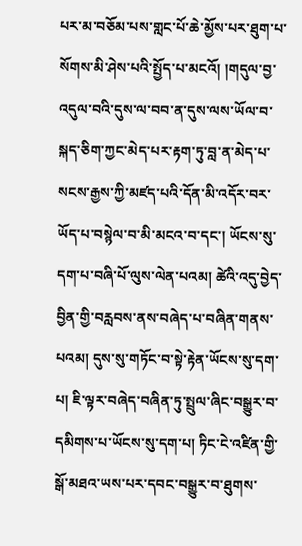པར་མ་བཅོམ་པས་གླང་པོ་ཆེ་མྱོས་པར་ཐུག་པ་སོགས་མི་ཤེས་པའི་སྤྱོད་པ་མངའོ། །གདུལ་བྱ་འདུལ་བའི་དུས་ལ་བབ་ན་དུས་ལས་ཡོལ་བ་སྐད་ཅིག་ཀྱང་མེད་པར་རྟག་ཏུ་བླ་ན་མེད་པ་སངས་རྒྱས་ཀྱི་མཛད་པའི་དོན་མི་འདོར་བར་ཡོད་པ་བསྙེལ་བ་མི་མངའ་བ་དང་། ཡོངས་སུ་དག་པ་བཞི་པོ་ལུས་ལེན་པའམ། ཚེའི་འདུ་བྱེད་བྱིན་གྱི་བརླབས་ནས་བཞེད་པ་བཞིན་གནས་པའམ། དུས་སུ་གཏོང་བ་སྟེ་རྟེན་ཡོངས་སུ་དག་པ། ཇི་ལྟར་བཞེད་བཞིན་ཏུ་སྤྲུལ་ཞིང་བསྒྱུར་བ་དམིགས་པ་ཡོངས་སུ་དག་པ། ཏིང་ངེ་འཛིན་གྱི་སྒོ་མཐའ་ཡས་པར་དབང་བསྒྱུར་བ་ཐུགས་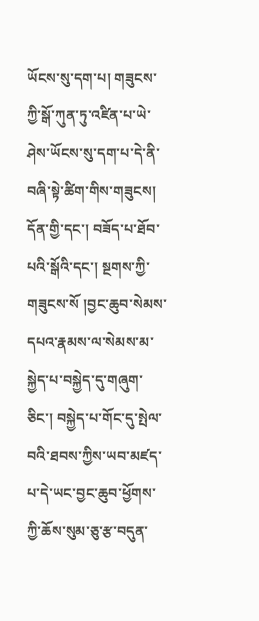ཡོངས་སུ་དག་པ། གཟུངས་ཀྱི་སྒོ་ཀུན་ཏུ་འཛིན་པ་ཡེ་ཤེས་ཡོངས་སུ་དག་པ་དེ་ནི་བཞི་སྟེ་ཚིག་གིས་གཟུངས། དོན་གྱི་དང་། བཟོད་པ་ཐོབ་པའི་སྒོའི་དང་། སྔགས་ཀྱི་གཟུངས་སོ །བྱང་ཆུབ་སེམས་དཔའ་རྣམས་ལ་སེམས་མ་སྐྱེད་པ་བསྐྱེད་དུ་གཞུག་ཅིང་། བསྐྱེད་པ་གོང་དུ་སྤེལ་བའི་ཐབས་ཀྱིས་ཡབ་མཛད་པ་དེ་ཡང་བྱང་ཆུབ་ཕྱོགས་ཀྱི་ཆོས་སུམ་ཅུ་རྩ་བདུན་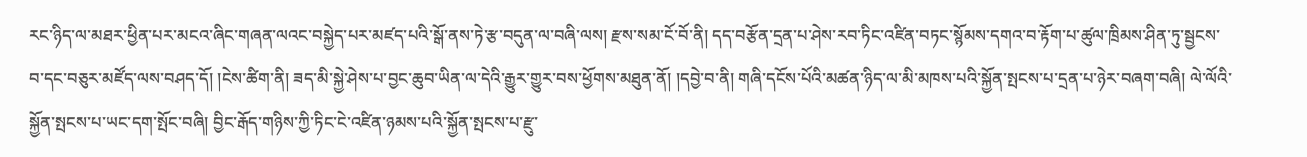རང་ཉིད་ལ་མཐར་ཕྱིན་པར་མངའ་ཞིང་གཞན་ལའང་བསྐྱེད་པར་མཛད་པའི་སྒོ་ནས་ཏེ་རྩ་བདུན་ལ་བཞི་ལས། རྫས་སམ་ངོ་བོ་ནི། དད་བརྩོན་དྲན་པ་ཤེས་རབ་ཏིང་འཛིན་བཏང་སྙོམས་དགའ་བ་རྟོག་པ་ཚུལ་ཁྲིམས་ཤིན་ཏུ་སྦྱངས་བ་དང་བཅུར་མཛོད་ལས་བཤད་དོ། །ངེས་ཚིག་ནི། ཟད་མི་སྐྱེ་ཤེས་པ་བྱང་ཆུབ་ཡིན་ལ་དེའི་རྒྱུར་གྱུར་བས་ཕྱོགས་མཐུན་ནོ། །དབྱེ་བ་ནི། གཞི་དངོས་པོའི་མཚན་ཉིད་ལ་མི་མཁས་པའི་སྐྱོན་སྤངས་པ་དྲན་པ་ཉེར་བཞག་བཞི། ལེ་ལོའི་སྐྱོན་སྤངས་པ་ཡང་དག་སྤོང་བཞི། བྱིང་རྒོད་གཉིས་ཀྱི་ཏིང་ངེ་འཛིན་ཉམས་པའི་སྐྱོན་སྤངས་པ་རྫུ་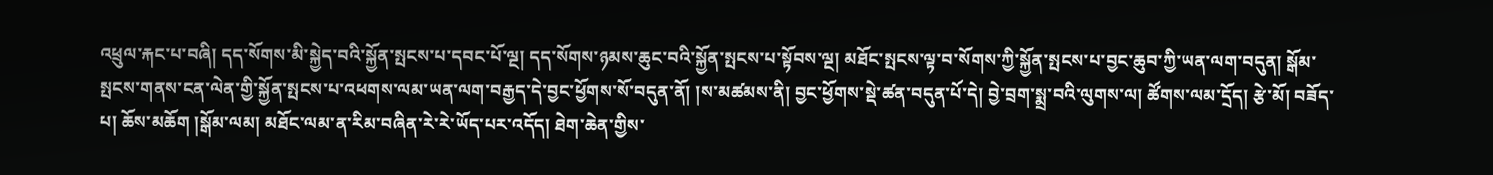འཕྲུལ་རྐང་པ་བཞི། དད་སོགས་མི་སྐྱེད་བའི་སྐྱོན་སྤངས་པ་དབང་པོ་ལྔ། དད་སོགས་ཉམས་ཆུང་བའི་སྐྱོན་སྤངས་པ་སྟོབས་ལྔ། མཐོང་སྤངས་ལྟ་བ་སོགས་ཀྱི་སྐྱོན་སྤངས་པ་བྱང་ཆུབ་ཀྱི་ཡན་ལག་བདུན། སྒོམ་སྤངས་གནས་ངན་ལེན་གྱི་སྐྱོན་སྤངས་པ་འཕགས་ལམ་ཡན་ལག་བརྒྱད་དེ་བྱང་ཕྱོགས་སོ་བདུན་ནོ། །ས་མཚམས་ནི། བྱང་ཕྱོགས་སྡེ་ཚན་བདུན་པོ་དེ། བྱེ་བྲག་སྨྲ་བའི་ལུགས་ལ། ཚོགས་ལམ་དྲོད། རྩེ་མོ། བཟོད་པ། ཆོས་མཆོག །སྒོམ་ལམ། མཐོང་ལམ་ན་རིམ་བཞིན་རེ་རེ་ཡོད་པར་འདོད། ཐེག་ཆེན་གྱིས་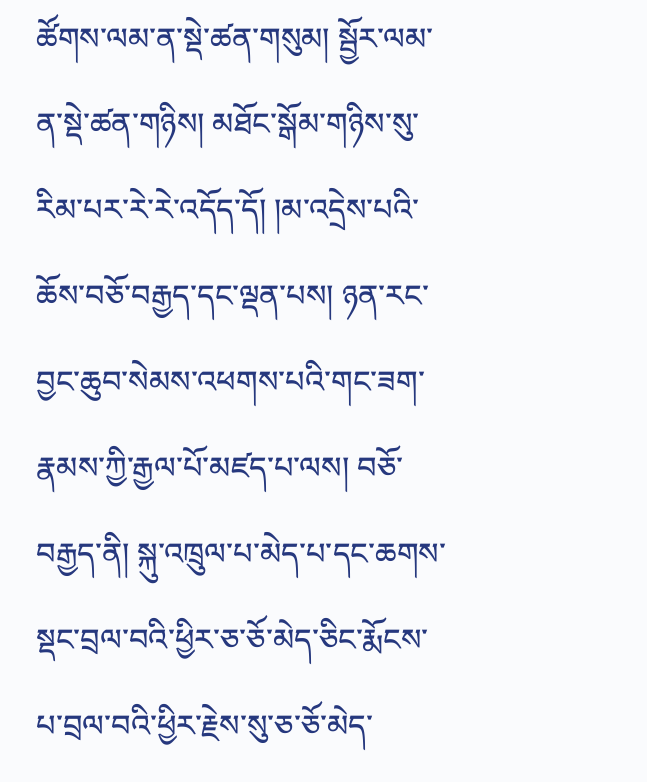ཚོགས་ལམ་ན་སྡེ་ཚན་གསུམ། སྦྱོར་ལམ་ན་སྡེ་ཚན་གཉིས། མཐོང་སྒོམ་གཉིས་སུ་རིམ་པར་རེ་རེ་འདོད་དོ། །མ་འདྲེས་པའི་ཆོས་བཅོ་བརྒྱད་དང་ལྡན་པས། ཉན་རང་བྱང་ཆུབ་སེམས་འཕགས་པའི་གང་ཟག་རྣམས་ཀྱི་རྒྱལ་པོ་མཛད་པ་ལས། བཅོ་བརྒྱད་ནི། སྐུ་འཁྲུལ་པ་མེད་པ་དང་ཆགས་སྡང་བྲལ་བའི་ཕྱིར་ཅ་ཅོ་མེད་ཅིང་རྨོངས་པ་བྲལ་བའི་ཕྱིར་རྗེས་སུ་ཅ་ཅོ་མེད་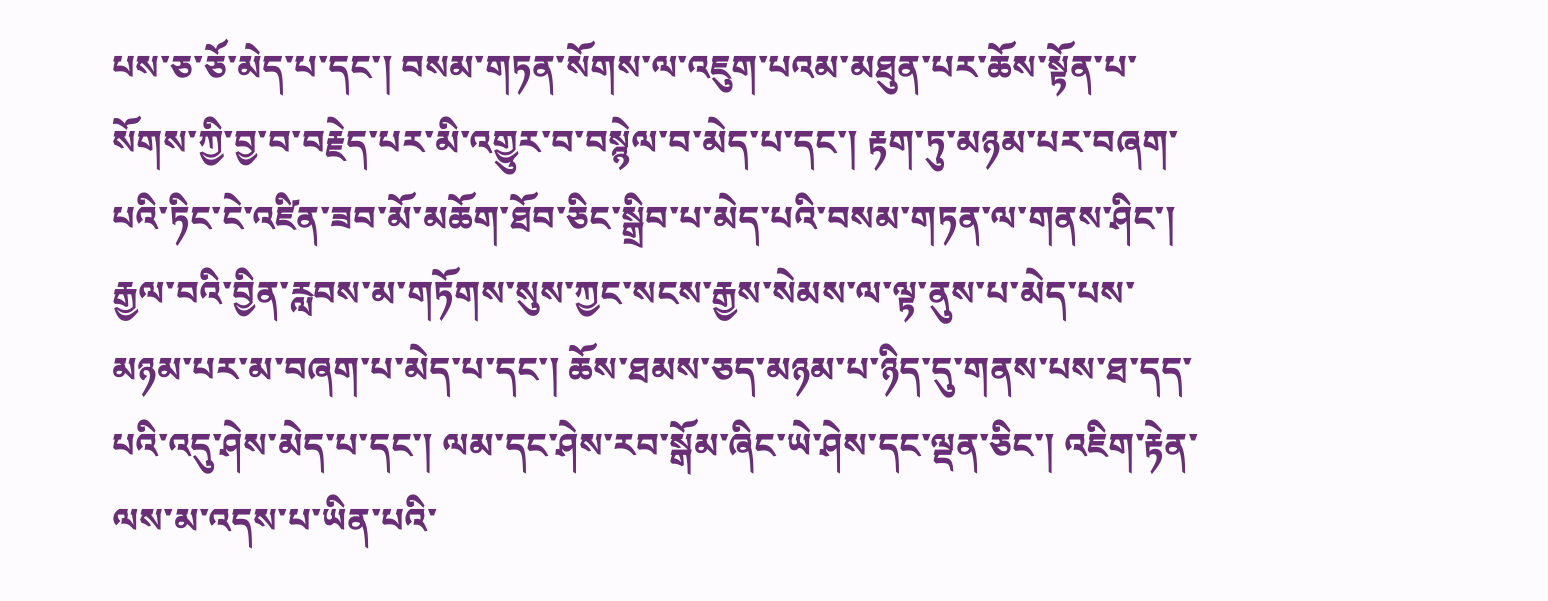པས་ཅ་ཅོ་མེད་པ་དང་། བསམ་གཏན་སོགས་ལ་འཇུག་པའམ་མཐུན་པར་ཆོས་སྟོན་པ་སོགས་ཀྱི་བྱ་བ་བརྗེད་པར་མི་འགྱུར་བ་བསྙེལ་བ་མེད་པ་དང་། རྟག་ཏུ་མཉམ་པར་བཞག་པའི་ཏིང་ངེ་འཛིན་ཟབ་མོ་མཆོག་ཐོབ་ཅིང་སྒྲིབ་པ་མེད་པའི་བསམ་གཏན་ལ་གནས་ཤིང་། རྒྱལ་བའི་བྱིན་རླབས་མ་གཏོགས་སུས་ཀྱང་སངས་རྒྱས་སེམས་ལ་ལྟ་ནུས་པ་མེད་པས་མཉམ་པར་མ་བཞག་པ་མེད་པ་དང་། ཆོས་ཐམས་ཅད་མཉམ་པ་ཉིད་དུ་གནས་པས་ཐ་དད་པའི་འདུ་ཤེས་མེད་པ་དང་། ལམ་དང་ཤེས་རབ་སྒོམ་ཞིང་ཡེ་ཤེས་དང་ལྡན་ཅིང་། འཇིག་རྟེན་ལས་མ་འདས་པ་ཡིན་པའི་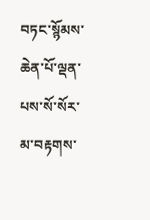བཏང་སྙོམས་ཆེན་པོ་ལྡན་པས་སོ་སོར་མ་བརྟགས་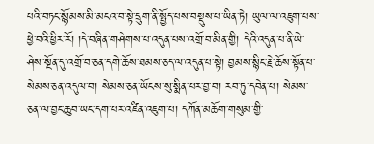པའི་བཏང་སྙོམས་མི་མངའ་བ་སྟེ་དྲུག་ནི་སྤྱོད་པས་བསྡུས་པ་ཡིན་ཏེ། ཡུལ་ལ་འཇུག་པས་ཕྱེ་བའི་ཕྱིར་རོ། །དེ་བཞིན་གཤེགས་པ་འདུན་པས་འགྲོ་བ་མིན་གྱི། དེའི་འདུན་པ་ནི་ཡེ་ཤེས་སྔོན་དུ་འགྲོ་བ་ཅན་དགེ་ཆོས་ཐམས་ཅད་ལ་འདུན་པ་སྟེ། བྱམས་སྙིང་རྗེ་ཆོས་སྟོན་པ་སེམས་ཅན་འདུལ་བ། སེམས་ཅན་ཡོངས་སུ་སྨིན་པར་བྱ་བ། རབ་ཏུ་དབེན་པ། སེམས་ཅན་ལ་བྱང་ཆུབ་ཡང་དག་པར་འཛིན་འཇུག་པ། དཀོན་མཆོག་གསུམ་གྱི་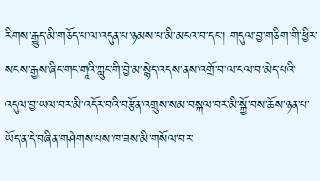རིགས་རྒྱུད་མི་གཅོད་པ་ལ་འདུན་པ་ཉམས་པ་མི་མངའ་བ་དང་། གདུལ་བྱ་གཅིག་གི་ཕྱིར་སངས་རྒྱས་ཞིང་གང་གཱའི་ཀླུང་གི་བྱེ་མ་སྙེད་འདས་ནས་འགྲོ་བ་ལ་ངལ་བ་མེད་པའི་འདུལ་བྱ་ཡལ་བར་མི་འདོར་བའི་བརྩོན་འགྲུས་སམ་བསྐལ་བར་མི་སྐྱོ་བས་ཆོས་ཉན་པ་ཡོད་ན་དེ་བཞིན་གཤེགས་པས་ཁ་ཟས་མི་གསོལ་བར་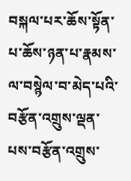བསྐལ་པར་ཆོས་སྟོན་པ་ཆོས་ཉན་པ་རྣམས་ལ་བསྙེལ་བ་མེད་པའི་བརྩོན་འགྲུས་ལྡན་པས་བརྩོན་འགྲུས་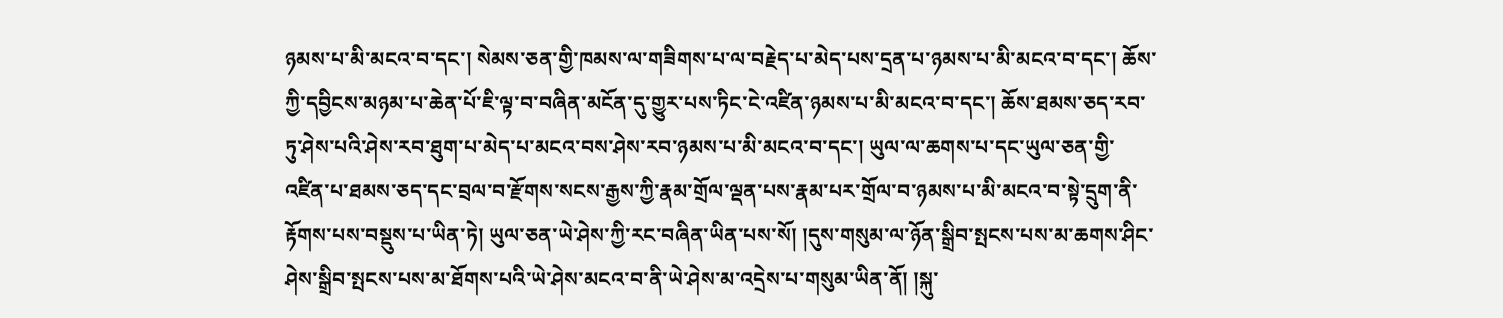ཉམས་པ་མི་མངའ་བ་དང་། སེམས་ཅན་གྱི་ཁམས་ལ་གཟིགས་པ་ལ་བརྗེད་པ་མེད་པས་དྲན་པ་ཉམས་པ་མི་མངའ་བ་དང་། ཆོས་ཀྱི་དབྱིངས་མཉམ་པ་ཆེན་པོ་ཇི་ལྟ་བ་བཞིན་མངོན་དུ་གྱུར་པས་ཏིང་ངེ་འཛིན་ཉམས་པ་མི་མངའ་བ་དང་། ཆོས་ཐམས་ཅད་རབ་ཏུ་ཤེས་པའི་ཤེས་རབ་ཐུག་པ་མེད་པ་མངའ་བས་ཤེས་རབ་ཉམས་པ་མི་མངའ་བ་དང་། ཡུལ་ལ་ཆགས་པ་དང་ཡུལ་ཅན་གྱི་འཛིན་པ་ཐམས་ཅད་དང་བྲལ་བ་རྫོགས་སངས་རྒྱས་ཀྱི་རྣམ་གྲོལ་ལྡན་པས་རྣམ་པར་གྲོལ་བ་ཉམས་པ་མི་མངའ་བ་སྟེ་དྲུག་ནི་རྟོགས་པས་བསྡུས་པ་ཡིན་ཏེ། ཡུལ་ཅན་ཡེ་ཤེས་ཀྱི་རང་བཞིན་ཡིན་པས་སོ། །དུས་གསུམ་ལ་ཉོན་སྒྲིབ་སྤངས་པས་མ་ཆགས་ཤིང་ཤེས་སྒྲིབ་སྤངས་པས་མ་ཐོགས་པའི་ཡེ་ཤེས་མངའ་བ་ནི་ཡེ་ཤེས་མ་འདྲེས་པ་གསུམ་ཡིན་ནོ། །སྐུ་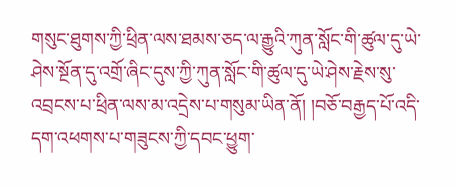གསུང་ཐུགས་ཀྱི་ཕྲིན་ལས་ཐམས་ཅད་ལ་རྒྱུའི་ཀུན་སློང་གི་ཚུལ་དུ་ཡེ་ཤེས་སྔོན་དུ་འགྲོ་ཞིང་དུས་ཀྱི་ཀུན་སློང་གི་ཚུལ་དུ་ཡེ་ཤེས་རྗེས་སུ་འབྲངས་པ་ཕྲིན་ལས་མ་འདྲེས་པ་གསུམ་ཡིན་ནོ། །བཅོ་བརྒྱད་པོ་འདི་དག་འཕགས་པ་གཟུངས་ཀྱི་དབང་ཕྱུག་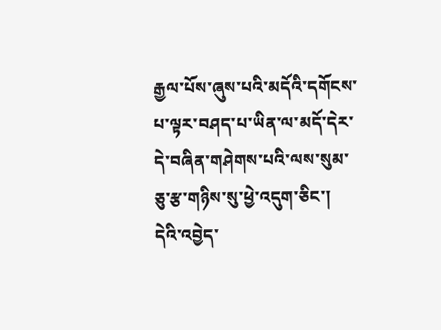རྒྱལ་པོས་ཞུས་པའི་མདོའི་དགོངས་པ་ལྟར་བཤད་པ་ཡིན་ལ་མདོ་དེར་དེ་བཞིན་གཤེགས་པའི་ལས་སུམ་ཅུ་རྩ་གཉིས་སུ་ཕྱེ་འདུག་ཅིང་། དེའི་འབྱེད་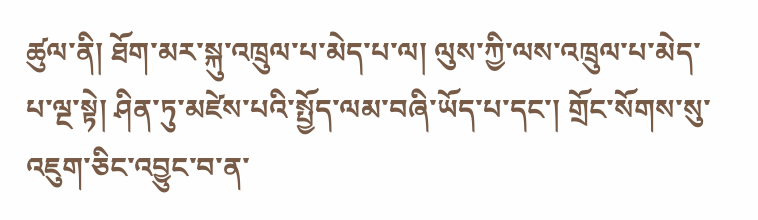ཚུལ་ནི། ཐོག་མར་སྐུ་འཁྲུལ་པ་མེད་པ་ལ། ལུས་ཀྱི་ལས་འཁྲུལ་པ་མེད་པ་ལྔ་སྟེ། ཤིན་ཏུ་མཛེས་པའི་སྤྱོད་ལམ་བཞི་ཡོད་པ་དང་། གྲོང་སོགས་སུ་འཇུག་ཅིང་འབྱུང་བ་ན་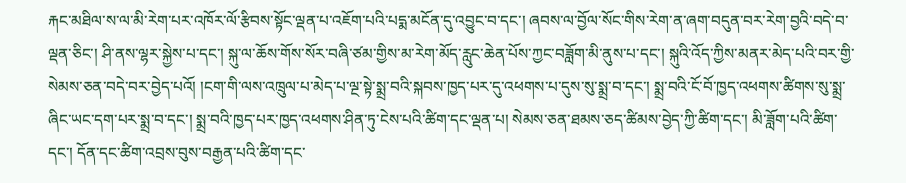རྐང་མཐིལ་ས་ལ་མི་རེག་པར་འཁོར་ལོ་རྩིབས་སྟོང་ལྡན་པ་འཇོག་པའི་པདྨ་མངོན་དུ་འབྱུང་བ་དང་། ཞབས་ལ་བྱོལ་སོང་གིས་རེག་ན་ཞག་བདུན་བར་རེག་བྱའི་བདེ་བ་ལྡན་ཅིང་། ཤི་ནས་ལྷར་སྐྱེས་པ་དང་། སྐུ་ལ་ཆོས་གོས་སོར་བཞི་ཙམ་གྱིས་མ་རེག་མོད་རླུང་ཆེན་པོས་ཀྱང་བཟློག་མི་ནུས་པ་དང་། སྐུའི་འོད་ཀྱིས་མནར་མེད་པའི་བར་གྱི་སེམས་ཅན་བདེ་བར་བྱེད་པའོ། །ངག་གི་ལས་འཁྲུལ་པ་མེད་པ་ལྔ་སྟེ་སྨྲ་བའི་སྐབས་ཁྱད་པར་དུ་འཕགས་པ་དུས་སུ་སྨྲ་བ་དང་། སྨྲ་བའི་ངོ་བོ་ཁྱད་འཕགས་ཚིགས་སུ་སྨྲ་ཞིང་ཡང་དག་པར་སྨྲ་བ་དང་། སྨྲ་བའི་ཁྱད་པར་ཁྱད་འཕགས་ཤིན་ཏུ་ངེས་པའི་ཚིག་དང་ལྡན་པ། སེམས་ཅན་ཐམས་ཅད་ཚིམས་བྱེད་ཀྱི་ཚིག་དང་། མི་ཟློག་པའི་ཚིག་དང་། དོན་དང་ཚིག་འབྲས་བུས་བརྒྱན་པའི་ཚིག་དང་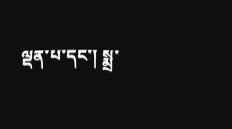ལྡན་པ་དང་། སྨྲ་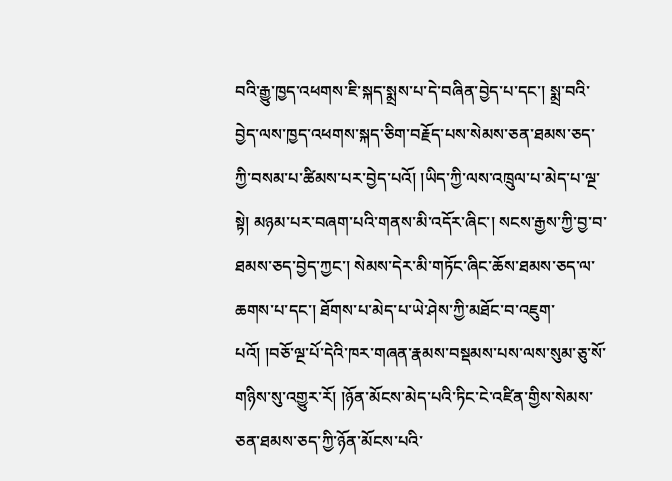བའི་རྒྱུ་ཁྱད་འཕགས་ཇི་སྐད་སྨྲས་པ་དེ་བཞིན་བྱེད་པ་དང་། སྨྲ་བའི་བྱེད་ལས་ཁྱད་འཕགས་སྐད་ཅིག་བརྗོད་པས་སེམས་ཅན་ཐམས་ཅད་ཀྱི་བསམ་པ་ཚིམས་པར་བྱེད་པའོ། །ཡིད་ཀྱི་ལས་འཁྲུལ་པ་མེད་པ་ལྔ་སྟེ། མཉམ་པར་བཞག་པའི་གནས་མི་འདོར་ཞིང་། སངས་རྒྱས་ཀྱི་བྱ་བ་ཐམས་ཅད་བྱེད་ཀྱང་། སེམས་དེར་མི་གཏོང་ཞིང་ཆོས་ཐམས་ཅད་ལ་ཆགས་པ་དང་། ཐོགས་པ་མེད་པ་ཡེ་ཤེས་ཀྱི་མཐོང་བ་འཇུག་པའོ། །བཅོ་ལྔ་པོ་དེའི་ཁར་གཞན་རྣམས་བསྡམས་པས་ལས་སུམ་ཅུ་སོ་གཉིས་སུ་འགྱུར་རོ། །ཉོན་མོངས་མེད་པའི་ཏིང་ངེ་འཛིན་གྱིས་སེམས་ཅན་ཐམས་ཅད་ཀྱི་ཉོན་མོངས་པའི་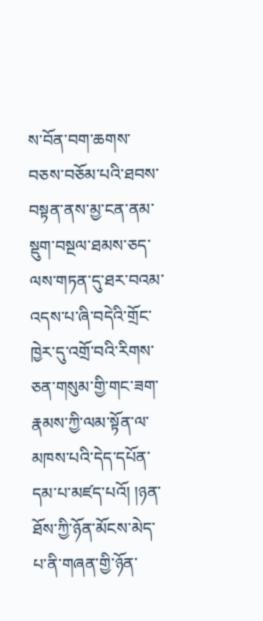ས་བོན་བག་ཆགས་བཅས་བཅོམ་པའི་ཐབས་བསྟན་ནས་མྱ་ངན་ནམ་སྡུག་བསྔལ་ཐམས་ཅད་ལས་གཏན་དུ་ཐར་བའམ་འདས་པ་ཞི་བདེའི་གྲོང་ཁྱེར་དུ་འགྲོ་བའི་རིགས་ཅན་གསུམ་གྱི་གང་ཟག་རྣམས་ཀྱི་ལམ་སྟོན་ལ་མཁས་པའི་དེད་དཔོན་དམ་པ་མཛད་པའོ། །ཉན་ཐོས་ཀྱི་ཉོན་མོངས་མེད་པ་ནི་གཞན་གྱི་ཉོན་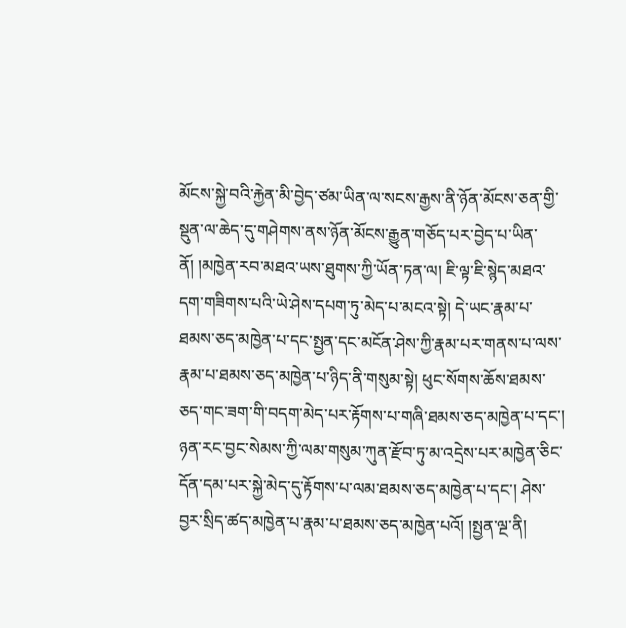མོངས་སྐྱེ་བའི་རྐྱེན་མི་བྱེད་ཙམ་ཡིན་ལ་སངས་རྒྱས་ནི་ཉོན་མོངས་ཅན་གྱི་སྡུན་ལ་ཆེད་དུ་གཤེགས་ནས་ཉོན་མོངས་རྒྱུན་གཅོད་པར་བྱེད་པ་ཡིན་ནོ། །མཁྱེན་རབ་མཐའ་ཡས་ཐུགས་ཀྱི་ཡོན་ཏན་ལ། ཇི་ལྟ་ཇི་སྙེད་མཐའ་དག་གཟིགས་པའི་ཡེ་ཤེས་དཔག་ཏུ་མེད་པ་མངའ་སྟེ། དེ་ཡང་རྣམ་པ་ཐམས་ཅད་མཁྱེན་པ་དང་སྤྱན་དང་མངོན་ཤེས་ཀྱི་རྣམ་པར་གནས་པ་ལས་རྣམ་པ་ཐམས་ཅད་མཁྱེན་པ་ཉིད་ནི་གསུམ་སྟེ། ཕུང་སོགས་ཆོས་ཐམས་ཅད་གང་ཟག་གི་བདག་མེད་པར་རྟོགས་པ་གཞི་ཐམས་ཅད་མཁྱེན་པ་དང་། ཉན་རང་བྱང་སེམས་ཀྱི་ལམ་གསུམ་ཀུན་རྫོབ་ཏུ་མ་འདྲེས་པར་མཁྱེན་ཅིང་དོན་དམ་པར་སྐྱེ་མེད་དུ་རྟོགས་པ་ལམ་ཐམས་ཅད་མཁྱེན་པ་དང་། ཤེས་བྱར་སྲིད་ཚད་མཁྱེན་པ་རྣམ་པ་ཐམས་ཅད་མཁྱེན་པའོ། །སྤྱན་ལྔ་ནི།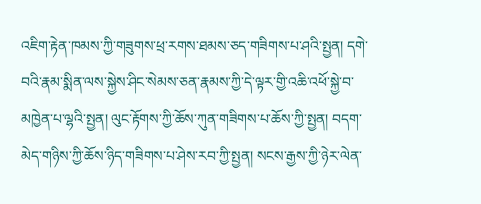འཇིག་རྟེན་ཁམས་ཀྱི་གཟུགས་ཕྲ་རགས་ཐམས་ཅད་གཟིགས་པ་ཤའི་སྤྱན། དགེ་བའི་རྣམ་སྨིན་ལས་སྐྱེས་ཤིང་སེམས་ཅན་རྣམས་ཀྱི་དེ་ལྟར་གྱི་འཆི་འཕོ་སྐྱེ་བ་མཁྱེན་པ་ལྷའི་སྤྱན། ལུང་རྟོགས་ཀྱི་ཆོས་ཀུན་གཟིགས་པ་ཆོས་ཀྱི་སྤྱན། བདག་མེད་གཉིས་ཀྱི་ཆོས་ཉིད་གཟིགས་པ་ཤེས་རབ་ཀྱི་སྤྱན། སངས་རྒྱས་ཀྱི་ཉེར་ལེན་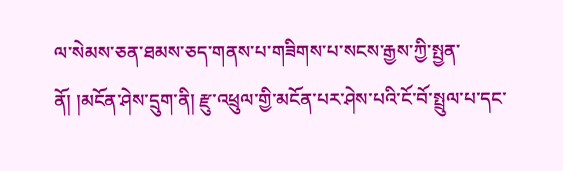ལ་སེམས་ཅན་ཐམས་ཅད་གནས་པ་གཟིགས་པ་སངས་རྒྱས་ཀྱི་སྤྱན་ནོ། །མངོན་ཤེས་དྲུག་ནི། རྫུ་འཕྲུལ་གྱི་མངོན་པར་ཤེས་པའི་ངོ་བོ་སྤྲུལ་པ་དང་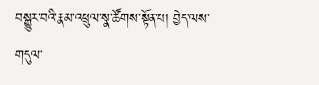བསྒྱུར་བའི་རྣམ་འཕྲུལ་སྣ་ཚོགས་སྟོན་པ། བྱེད་ལས་གདུལ་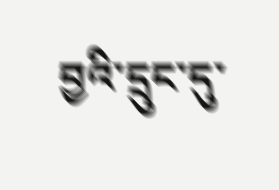བྱའི་དྲུང་དུ་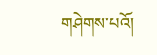གཤེགས་པའོ།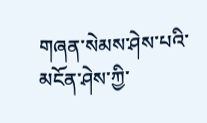གཞན་སེམས་ཤེས་པའི་མངོན་ཤེས་ཀྱི་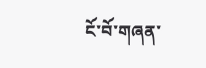ངོ་བོ་གཞན་